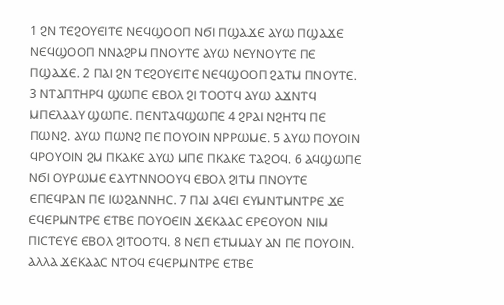1 ϨⲚ ⲦⲈϨⲞⲨⲈⲒⲦⲈ ⲚⲈϤϢⲞⲞⲠ ⲚϬⲒ ⲠϢⲀϪⲈ ⲀⲨⲰ ⲠϢⲀϪⲈ ⲚⲈϤϢⲞⲞⲠ ⲚⲚⲀϨⲢⲘ ⲠⲚⲞⲨⲦⲈ ⲀⲨⲰ ⲚⲈⲨⲚⲞⲨⲦⲈ ⲠⲈ ⲠϢⲀϪⲈ. 2 ⲠⲀⲒ ϨⲚ ⲦⲈϨⲞⲨⲈⲒⲦⲈ ⲚⲈϤϢⲞⲞⲠ ϨⲀⲦⲘ ⲠⲚⲞⲨⲦⲈ. 3 ⲚⲦⲀⲠⲦⲎⲢϤ ϢⲰⲠⲈ ⲈⲂⲞⲖ ϨⲒ ⲦⲞⲞⲦϤ ⲀⲨⲰ ⲀϪⲚⲦϤ ⲘⲠⲈⲖⲀⲀⲨ ϢⲰⲠⲈ. ⲠⲈⲚⲦⲀϤϢⲰⲠⲈ 4 ϨⲢⲀⲒ ⲚϨⲎⲦϤ ⲠⲈ ⲠⲰⲚϨ. ⲀⲨⲰ ⲠⲰⲚϨ ⲠⲈ ⲠⲞⲨⲞⲒⲚ ⲚⲢⲢⲰⲘⲈ. 5 ⲀⲨⲰ ⲠⲞⲨⲞⲒⲚ ϤⲢⲞⲨⲞⲒⲚ ϨⲘ ⲠⲔⲀⲔⲈ ⲀⲨⲰ ⲘⲠⲈ ⲠⲔⲀⲔⲈ ⲦⲀϨⲞϤ. 6 ⲀϤϢⲰⲠⲈ ⲚϬⲒ ⲞⲨⲢⲰⲘⲈ ⲈⲀⲨⲦⲚⲚⲞⲞⲨϤ ⲈⲂⲞⲖ ϨⲒⲦⲘ ⲠⲚⲞⲨⲦⲈ ⲈⲠⲈϤⲢⲀⲚ ⲠⲈ ⲒⲰϨⲀⲚⲚⲎⲤ. 7 ⲠⲀⲒ ⲀϤⲈⲒ ⲈⲨⲘⲚⲦⲘⲚⲦⲢⲈ ϪⲈ ⲈϤⲈⲢⲘⲚⲦⲢⲈ ⲈⲦⲂⲈ ⲠⲞⲨⲞⲈⲒⲚ ϪⲈⲔⲀⲀⲤ ⲈⲢⲈⲞⲨⲞⲚ ⲚⲒⲘ ⲠⲒⲤⲦⲈⲨⲈ ⲈⲂⲞⲖ ϨⲒⲦⲞⲞⲦϤ. 8 ⲚⲈⲠ ⲈⲦⲘⲘⲀⲨ ⲀⲚ ⲠⲈ ⲠⲞⲨⲞⲒⲚ. ⲀⲖⲖⲀ ϪⲈⲔⲀⲀⲤ ⲚⲦⲞϤ ⲈϤⲈⲢⲘⲚⲦⲢⲈ ⲈⲦⲂⲈ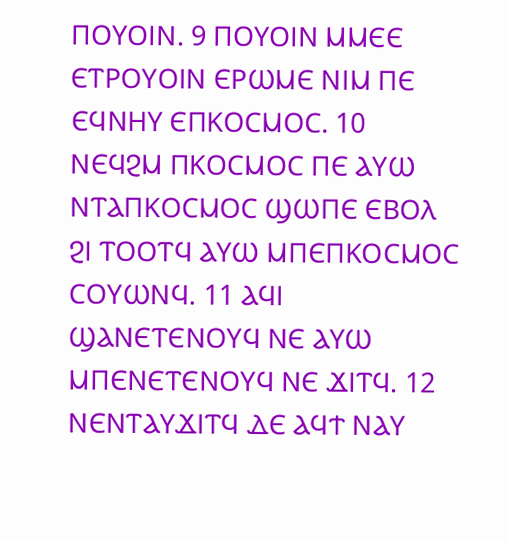ⲠⲞⲨⲞⲒⲚ. 9 ⲠⲞⲨⲞⲒⲚ ⲘⲘⲈⲈ ⲈⲦⲢⲞⲨⲞⲒⲚ ⲈⲢⲰⲘⲈ ⲚⲒⲘ ⲠⲈ ⲈϤⲚⲎⲨ ⲈⲠⲔⲞⲤⲘⲞⲤ. 10 ⲚⲈϤϨⲘ ⲠⲔⲞⲤⲘⲞⲤ ⲠⲈ ⲀⲨⲰ ⲚⲦⲀⲠⲔⲞⲤⲘⲞⲤ ϢⲰⲠⲈ ⲈⲂⲞⲖ ϨⲒ ⲦⲞⲞⲦϤ ⲀⲨⲰ ⲘⲠⲈⲠⲔⲞⲤⲘⲞⲤ ⲤⲞⲨⲰⲚϤ. 11 ⲀϤⲒ ϢⲀⲚⲈⲦⲈⲚⲞⲨϤ ⲚⲈ ⲀⲨⲰ ⲘⲠⲈⲚⲈⲦⲈⲚⲞⲨϤ ⲚⲈ ϪⲒⲦϤ. 12 ⲚⲈⲚⲦⲀⲨϪⲒⲦϤ ⲆⲈ ⲀϤϮ ⲚⲀⲨ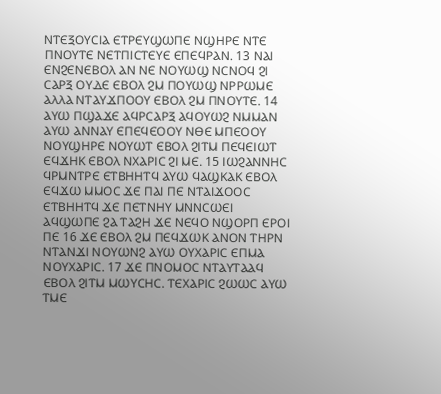ⲚⲦⲈⲜⲞⲨⲤⲒⲀ ⲈⲦⲢⲈⲨϢⲰⲠⲈ ⲚϢⲎⲢⲈ ⲚⲦⲈ ⲠⲚⲞⲨⲦⲈ ⲚⲈⲦⲠⲒⲤⲦⲈⲨⲈ ⲈⲠⲈϤⲢⲀⲚ. 13 ⲚⲀⲒ ⲈⲚϨⲈⲚⲈⲂⲞⲖ ⲀⲚ ⲚⲈ ⲚⲞⲨⲰϢ ⲚⲤⲚⲞϤ ϨⲒ ⲤⲀⲢⲜ ⲞⲨⲆⲈ ⲈⲂⲞⲖ ϨⲘ ⲠⲞⲨⲰϢ ⲚⲢⲢⲰⲘⲈ ⲀⲖⲖⲀ ⲚⲦⲀⲨϪⲠⲞⲞⲨ ⲈⲂⲞⲖ ϨⲘ ⲠⲚⲞⲨⲦⲈ. 14 ⲀⲨⲰ ⲠϢⲀϪⲈ ⲀϤⲢⲤⲀⲢⲜ ⲀϤⲞⲨⲰϨ ⲚⲘⲘⲀⲚ ⲀⲨⲰ ⲀⲚⲚⲀⲨ ⲈⲠⲈϤⲈⲞⲞⲨ ⲚⲐⲈ ⲘⲠⲈⲞⲞⲨ ⲚⲞⲨϢⲎⲢⲈ ⲚⲞⲨⲰⲦ ⲈⲂⲞⲖ ϨⲒⲦⲘ ⲠⲈϤⲈⲒⲰⲦ ⲈϤϪⲎⲔ ⲈⲂⲞⲖ ⲚⲬⲀⲢⲒⲤ ϨⲒ ⲘⲈ. 15 ⲒⲰϨⲀⲚⲚⲎⲤ ϤⲢⲘⲚⲦⲢⲈ ⲈⲦⲂⲎⲎⲦϤ ⲀⲨⲰ ϤⲀϢⲔⲀⲔ ⲈⲂⲞⲖ ⲈϤϪⲰ ⲘⲘⲞⲤ ϪⲈ ⲠⲀⲒ ⲠⲈ ⲚⲦⲀⲒϪⲞⲞⲤ ⲈⲦⲂⲎⲎⲦϤ ϪⲈ ⲠⲈⲦⲚⲎⲨ ⲘⲚⲚⲤⲰⲈⲒ ⲀϤϢⲰⲠⲈ ϨⲀ ⲦⲀϨⲎ ϪⲈ ⲚⲈϤⲞ ⲚϢⲞⲢⲠ ⲈⲢⲞⲒ ⲠⲈ 16 ϪⲈ ⲈⲂⲞⲖ ϨⲘ ⲠⲈϤϪⲰⲔ ⲀⲚⲞⲚ ⲦⲎⲢⲚ ⲚⲦⲀⲚϪⲒ ⲚⲞⲨⲰⲚϨ ⲀⲨⲰ ⲞⲨⲬⲀⲢⲒⲤ ⲈⲠⲘⲀ ⲚⲞⲨⲬⲀⲢⲒⲤ. 17 ϪⲈ ⲠⲚⲞⲘⲞⲤ ⲚⲦⲀⲨⲦⲀⲀϤ ⲈⲂⲞⲖ ϨⲒⲦⲘ ⲘⲰⲨⲤⲎⲤ. ⲦⲈⲬⲀⲢⲒⲤ ϨⲰⲰⲤ ⲀⲨⲰ ⲦⲘⲈ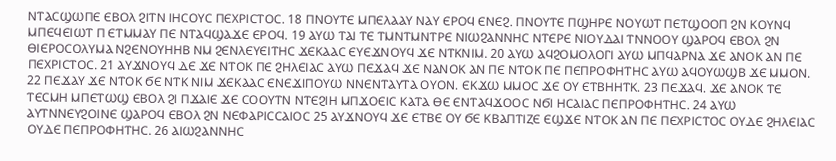ⲚⲦⲀⲤϢⲰⲠⲈ ⲈⲂⲞⲖ ϨⲒⲦⲚ ⲒⲎⲤⲞⲨⲤ ⲠⲈⲬⲢⲒⲤⲦⲞⲤ. 18 ⲠⲚⲞⲨⲦⲈ ⲘⲠⲈⲖⲀⲀⲨ ⲚⲀⲨ ⲈⲢⲞϤ ⲈⲚⲈϨ. ⲠⲚⲞⲨⲦⲈ ⲠϢⲎⲢⲈ ⲚⲞⲨⲰⲦ ⲠⲈⲦϢⲞⲞⲠ ϨⲚ ⲔⲞⲨⲚϤ ⲘⲠⲈϤⲈⲒⲰⲦ Ⲡ ⲈⲦⲘⲘⲀⲨ ⲠⲈ ⲚⲦⲀϤϢⲀϪⲈ ⲈⲢⲞϤ. 19 ⲀⲨⲰ ⲦⲀⲒ ⲦⲈ ⲦⲘⲚⲦⲘⲚⲦⲢⲈ ⲚⲒⲰϨⲀⲚⲚⲎⲤ ⲚⲦⲈⲢⲈ ⲚⲒⲞⲨⲆⲀⲒ ⲦⲚⲚⲞⲞⲨ ϢⲀⲢⲞϤ ⲈⲂⲞⲖ ϨⲚ ⲐⲒⲈⲢⲞⲤⲞⲖⲨⲘⲀ ⲚϨⲈⲚⲞⲨⲎⲎⲂ ⲚⲘ ϨⲈⲚⲖⲈⲨⲈⲒⲦⲎⲤ ϪⲈⲔⲀⲀⲤ ⲈⲨⲈϪⲚⲞⲨϤ ϪⲈ ⲚⲦⲔⲚⲒⲘ. 20 ⲀⲨⲰ ⲀϤϨⲞⲘⲞⲖⲞⲄⲒ ⲀⲨⲰ ⲘⲠϤⲀⲢⲚⲀ ϪⲈ ⲀⲚⲞⲔ ⲀⲚ ⲠⲈ ⲠⲈⲬⲢⲒⲤⲦⲞⲤ. 21 ⲀⲨϪⲚⲞⲨϤ ⲆⲈ ϪⲈ ⲚⲦⲞⲔ ⲠⲈ ϨⲎⲖⲈⲒⲀⲤ ⲀⲨⲰ ⲠⲈϪⲀϤ ϪⲈ ⲚⲀⲚⲞⲔ ⲀⲚ ⲠⲈ ⲚⲦⲞⲔ ⲠⲈ ⲠⲈⲠⲢⲞⲪⲎⲦⲎⲤ ⲀⲨⲰ ⲀϤⲞⲨⲰϢⲂ ϪⲈ ⲘⲘⲞⲚ. 22 ⲠⲈϪⲀⲨ ϪⲈ ⲚⲦⲞⲔ ϬⲈ ⲚⲦⲔ ⲚⲒⲘ ϪⲈⲔⲀⲀⲤ ⲈⲚⲈϪⲒⲠⲞⲨⲰ ⲚⲚⲈⲚⲦⲀⲨⲦⲀ ⲞⲨⲞⲚ. ⲈⲔϪⲰ ⲘⲘⲞⲤ ϪⲈ ⲞⲨ ⲈⲦⲂⲎⲎⲦⲔ. 23 ⲠⲈϪⲀϤ. ϪⲈ ⲀⲚⲞⲔ ⲦⲈ ⲦⲈⲤⲘⲎ ⲘⲠⲈⲦⲰϢ ⲈⲂⲞⲖ ϨⲒ ⲠϪⲀⲒⲈ ϪⲈ ⲤⲞⲞⲨⲦⲚ ⲚⲦⲈϨⲒⲎ ⲘⲠϪⲞⲈⲒⲤ ⲔⲀⲦⲀ ⲐⲈ ⲈⲚⲦⲀϤϪⲞⲞⲤ ⲚϬⲒ ⲎⲤⲀⲒⲀⲤ ⲠⲈⲠⲢⲞⲪⲎⲦⲎⲤ. 24 ⲀⲨⲰ ⲀⲨⲦⲚⲚⲈⲨϨⲞⲒⲚⲈ ϢⲀⲢⲞϤ ⲈⲂⲞⲖ ϨⲚ ⲚⲈⲪⲀⲢⲒⲤⲤⲀⲒⲞⲤ 25 ⲀⲨϪⲚⲞⲨϤ ϪⲈ ⲈⲦⲂⲈ ⲞⲨ ϬⲈ ⲔⲂⲀⲠⲦⲒⲌⲈ ⲈϢϪⲈ ⲚⲦⲞⲔ ⲀⲚ ⲠⲈ ⲠⲈⲬⲢⲒⲤⲦⲞⲤ ⲞⲨⲆⲈ ϨⲎⲖⲈⲒⲀⲤ ⲞⲨⲆⲈ ⲠⲈⲠⲢⲞⲪⲎⲦⲎⲤ. 26 ⲀⲒⲰϨⲀⲚⲚⲎⲤ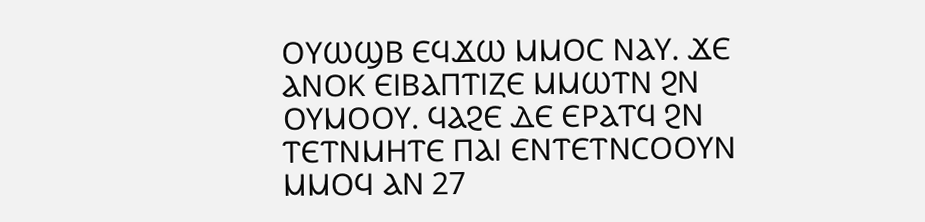ⲞⲨⲰϢⲂ ⲈϤϪⲰ ⲘⲘⲞⲤ ⲚⲀⲨ. ϪⲈ ⲀⲚⲞⲔ ⲈⲒⲂⲀⲠⲦⲒⲌⲈ ⲘⲘⲰⲦⲚ ϨⲚ ⲞⲨⲘⲞⲞⲨ. ϤⲀϨⲈ ⲆⲈ ⲈⲢⲀⲦϤ ϨⲚ ⲦⲈⲦⲚⲘⲎⲦⲈ ⲠⲀⲒ ⲈⲚⲦⲈⲦⲚⲤⲞⲞⲨⲚ ⲘⲘⲞϤ ⲀⲚ 27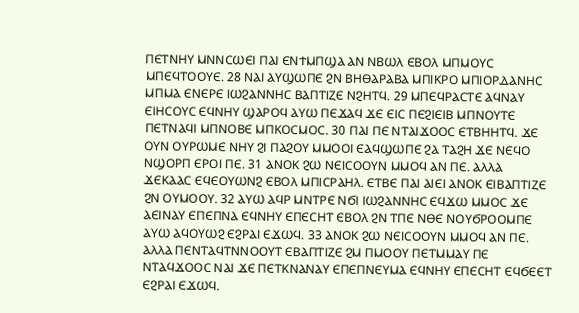ⲠⲈⲦⲚⲎⲨ ⲘⲚⲚⲤⲰⲈⲒ ⲠⲀⲒ ⲈⲚϮⲘⲠϢⲀ ⲀⲚ ⲚⲂⲰⲖ ⲈⲂⲞⲖ ⲘⲠⲘⲞⲨⲤ ⲘⲠⲈϤⲦⲞⲞⲨⲈ. 28 ⲚⲀⲒ ⲀⲨϢⲰⲠⲈ ϨⲚ ⲂⲎⲐⲀⲢⲀⲂⲀ ⲘⲠⲒⲔⲢⲞ ⲘⲠⲒⲞⲢⲆⲀⲚⲎⲤ ⲘⲠⲘⲀ ⲈⲚⲈⲢⲈ ⲒⲰϨⲀⲚⲚⲎⲤ ⲂⲀⲠⲦⲒⲌⲈ ⲚϨⲎⲦϤ. 29 ⲘⲠⲈϤⲢⲀⲤⲦⲈ ⲀϤⲚⲀⲨ ⲈⲒⲎⲤⲞⲨⲤ ⲈϤⲚⲎⲨ ϢⲀⲢⲞϤ ⲀⲨⲰ ⲠⲈϪⲀϤ ϪⲈ ⲈⲒⲤ ⲠⲈϨⲒⲈⲒⲂ ⲘⲠⲚⲞⲨⲦⲈ ⲠⲈⲦⲚⲀϤⲒ ⲘⲠⲚⲞⲂⲈ ⲘⲠⲔⲞⲤⲘⲞⲤ. 30 ⲠⲀⲒ ⲠⲈ ⲚⲦⲀⲒϪⲞⲞⲤ ⲈⲦⲂⲎⲎⲦϤ. ϪⲈ ⲞⲨⲚ ⲞⲨⲢⲰⲘⲈ ⲚⲎⲨ ϨⲒ ⲠⲀϨⲞⲨ ⲘⲘⲞⲞⲒ ⲈⲀϤϢⲰⲠⲈ ϨⲀ ⲦⲀϨⲎ ϪⲈ ⲚⲈϤⲞ ⲚϢⲞⲢⲠ ⲈⲢⲞⲒ ⲠⲈ. 31 ⲀⲚⲞⲔ ϨⲰ ⲚⲈⲒⲤⲞⲞⲨⲚ ⲘⲘⲞϤ ⲀⲚ ⲠⲈ. ⲀⲖⲖⲀ ϪⲈⲔⲀⲀⲤ ⲈϤⲈⲞⲨⲰⲚϨ ⲈⲂⲞⲖ ⲘⲠⲒⲤⲢⲀⲎⲖ. ⲈⲦⲂⲈ ⲠⲀⲒ ⲀⲒⲈⲒ ⲀⲚⲞⲔ ⲈⲒⲂⲀⲠⲦⲒⲌⲈ ϨⲚ ⲞⲨⲘⲞⲞⲨ. 32 ⲀⲨⲰ ⲀϤⲢ ⲘⲚⲦⲢⲈ ⲚϬⲒ ⲒⲰϨⲀⲚⲚⲎⲤ ⲈϤϪⲰ ⲘⲘⲞⲤ ϪⲈ ⲀⲈⲒⲚⲀⲨ ⲈⲠⲈⲠⲚⲀ ⲈϤⲚⲎⲨ ⲈⲠⲈⲤⲎⲦ ⲈⲂⲞⲖ ϨⲚ ⲦⲠⲈ ⲚⲐⲈ ⲚⲞⲨϬⲢⲞⲞⲘⲠⲈ ⲀⲨⲰ ⲀϤⲞⲨⲰϨ ⲈϨⲢⲀⲒ ⲈϪⲰϤ. 33 ⲀⲚⲞⲔ ϨⲰ ⲚⲈⲒⲤⲞⲞⲨⲚ ⲘⲘⲞϤ ⲀⲚ ⲠⲈ. ⲀⲖⲖⲀ ⲠⲈⲚⲦⲀϤⲦⲚⲚⲞⲞⲨⲦ ⲈⲂⲀⲠⲦⲒⲌⲈ ϨⲘ ⲠⲘⲞⲞⲨ ⲠⲈⲦⲘⲘⲀⲨ ⲠⲈ ⲚⲦⲀϤϪⲞⲞⲤ ⲚⲀⲒ ϪⲈ ⲠⲈⲦⲔⲚⲀⲚⲀⲨ ⲈⲠⲈⲠⲚⲈⲨⲘⲀ ⲈϤⲚⲎⲨ ⲈⲠⲈⲤⲎⲦ ⲈϤϬⲈⲈⲦ ⲈϨⲢⲀⲒ ⲈϪⲰϤ.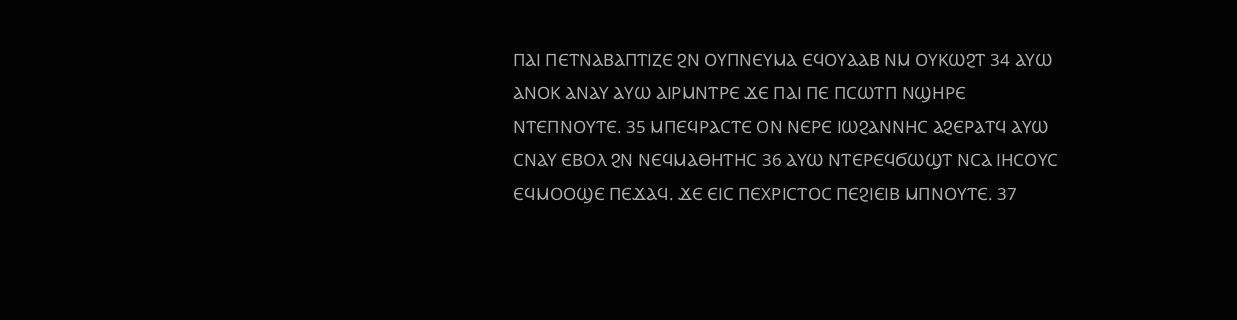ⲠⲀⲒ ⲠⲈⲦⲚⲀⲂⲀⲠⲦⲒⲌⲈ ϨⲚ ⲞⲨⲠⲚⲈⲨⲘⲀ ⲈϤⲞⲨⲀⲀⲂ ⲚⲘ ⲞⲨⲔⲰϨⲦ 34 ⲀⲨⲰ ⲀⲚⲞⲔ ⲀⲚⲀⲨ ⲀⲨⲰ ⲀⲒⲢⲘⲚⲦⲢⲈ ϪⲈ ⲠⲀⲒ ⲠⲈ ⲠⲤⲰⲦⲠ ⲚϢⲎⲢⲈ ⲚⲦⲈⲠⲚⲞⲨⲦⲈ. 35 ⲘⲠⲈϤⲢⲀⲤⲦⲈ ⲞⲚ ⲚⲈⲢⲈ ⲒⲰϨⲀⲚⲚⲎⲤ ⲀϨⲈⲢⲀⲦϤ ⲀⲨⲰ ⲤⲚⲀⲨ ⲈⲂⲞⲖ ϨⲚ ⲚⲈϤⲘⲀⲐⲎⲦⲎⲤ 36 ⲀⲨⲰ ⲚⲦⲈⲢⲈϤϬⲰϢⲦ ⲚⲤⲀ ⲒⲎⲤⲞⲨⲤ ⲈϤⲘⲞⲞϢⲈ ⲠⲈϪⲀϤ. ϪⲈ ⲈⲒⲤ ⲠⲈⲬⲢⲒⲤⲦⲞⲤ ⲠⲈϨⲒⲈⲒⲂ ⲘⲠⲚⲞⲨⲦⲈ. 37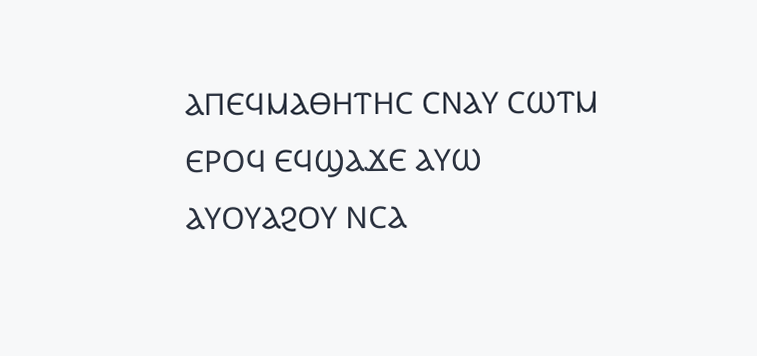ⲀⲠⲈϤⲘⲀⲐⲎⲦⲎⲤ ⲤⲚⲀⲨ ⲤⲰⲦⲘ ⲈⲢⲞϤ ⲈϤϢⲀϪⲈ ⲀⲨⲰ ⲀⲨⲞⲨⲀϨⲞⲨ ⲚⲤⲀ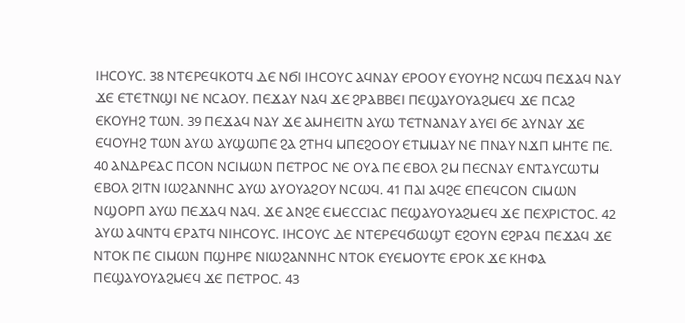ⲒⲎⲤⲞⲨⲤ. 38 ⲚⲦⲈⲢⲈϤⲔⲞⲦϤ ⲆⲈ ⲚϬⲒ ⲒⲎⲤⲞⲨⲤ ⲀϤⲚⲀⲨ ⲈⲢⲞⲞⲨ ⲈⲨⲞⲨⲎϨ ⲚⲤⲰϤ ⲠⲈϪⲀϤ ⲚⲀⲨ ϪⲈ ⲈⲦⲈⲦⲚϢⲒ ⲚⲈ ⲚⲤⲀⲞⲨ. ⲠⲈϪⲀⲨ ⲚⲀϤ ϪⲈ ϨⲢⲀⲂⲂⲈⲒ ⲠⲈϢⲀⲨⲞⲨⲀϨⲘⲈϤ ϪⲈ ⲠⲤⲀϨ ⲈⲔⲞⲨⲎϨ ⲦⲰⲚ. 39 ⲠⲈϪⲀϤ ⲚⲀⲨ ϪⲈ ⲀⲘⲎⲈⲒⲦⲚ ⲀⲨⲰ ⲦⲈⲦⲚⲀⲚⲀⲨ ⲀⲨⲈⲒ ϬⲈ ⲀⲨⲚⲀⲨ ϪⲈ ⲈϤⲞⲨⲎϨ ⲦⲰⲚ ⲀⲨⲰ ⲀⲨϢⲰⲠⲈ ϨⲀ ϨⲦⲎϤ ⲘⲠⲈϨⲞⲞⲨ ⲈⲦⲘⲘⲀⲨ ⲚⲈ ⲠⲚⲀⲨ ⲚϪⲠ ⲘⲎⲦⲈ ⲠⲈ. 40 ⲀⲚⲆⲢⲈⲀⲤ ⲠⲤⲞⲚ ⲚⲤⲒⲘⲰⲚ ⲠⲈⲦⲢⲞⲤ ⲚⲈ ⲞⲨⲀ ⲠⲈ ⲈⲂⲞⲖ ϨⲘ ⲠⲈⲤⲚⲀⲨ ⲈⲚⲦⲀⲨⲤⲰⲦⲘ ⲈⲂⲞⲖ ϨⲒⲦⲚ ⲒⲰϨⲀⲚⲚⲎⲤ ⲀⲨⲰ ⲀⲨⲞⲨⲀϨⲞⲨ ⲚⲤⲰϤ. 41 ⲠⲀⲒ ⲀϤϨⲈ ⲈⲠⲈϤⲤⲞⲚ ⲤⲒⲘⲰⲚ ⲚϢⲞⲢⲠ ⲀⲨⲰ ⲠⲈϪⲀϤ ⲚⲀϤ. ϪⲈ ⲀⲚϨⲈ ⲈⲘⲈⲤⲤⲒⲀⲤ ⲠⲈϢⲀⲨⲞⲨⲀϨⲘⲈϤ ϪⲈ ⲠⲈⲬⲢⲒⲤⲦⲞⲤ. 42 ⲀⲨⲰ ⲀϤⲚⲦϤ ⲈⲢⲀⲦϤ ⲚⲒⲎⲤⲞⲨⲤ. ⲒⲎⲤⲞⲨⲤ ⲆⲈ ⲚⲦⲈⲢⲈϤϬⲰϢⲦ ⲈϨⲞⲨⲚ ⲈϨⲢⲀϤ ⲠⲈϪⲀϤ ϪⲈ ⲚⲦⲞⲔ ⲠⲈ ⲤⲒⲘⲰⲚ ⲠϢⲎⲢⲈ ⲚⲒⲰϨⲀⲚⲚⲎⲤ ⲚⲦⲞⲔ ⲈⲨⲈⲘⲞⲨⲦⲈ ⲈⲢⲞⲔ ϪⲈ ⲔⲎⲪⲀ ⲠⲈϢⲀⲨⲞⲨⲀϨⲘⲈϤ ϪⲈ ⲠⲈⲦⲢⲞⲤ. 43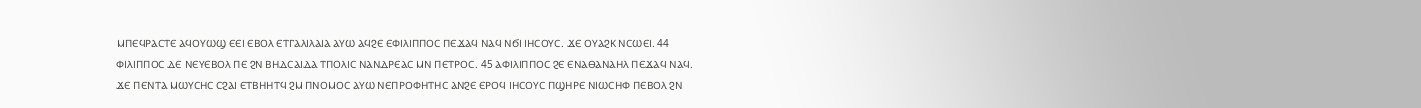ⲘⲠⲈϤⲢⲀⲤⲦⲈ ⲀϤⲞⲨⲰϢ ⲈⲈⲒ ⲈⲂⲞⲖ ⲈⲦⲄⲀⲖⲒⲖⲀⲒⲀ ⲀⲨⲰ ⲀϤϨⲈ ⲈⲪⲒⲖⲒⲠⲠⲞⲤ ⲠⲈϪⲀϤ ⲚⲀϤ ⲚϬⲒ ⲒⲎⲤⲞⲨⲤ. ϪⲈ ⲞⲨⲀϨⲔ ⲚⲤⲰⲈⲒ. 44 ⲪⲒⲖⲒⲠⲠⲞⲤ ⲆⲈ ⲚⲈⲨⲈⲂⲞⲖ ⲠⲈ ϨⲚ ⲂⲎⲆⲤⲀⲒⲆⲀ ⲦⲠⲞⲖⲒⲤ ⲚⲀⲚⲆⲢⲈⲀⲤ ⲘⲚ ⲠⲈⲦⲢⲞⲤ. 45 ⲀⲪⲒⲖⲒⲠⲠⲞⲤ ϨⲈ ⲈⲚⲀⲐⲀⲚⲀⲎⲖ ⲠⲈϪⲀϤ ⲚⲀϤ. ϪⲈ ⲠⲈⲚⲦⲀ ⲘⲰⲨⲤⲎⲤ ⲤϨⲀⲒ ⲈⲦⲂⲎⲎⲦϤ ϨⲘ ⲠⲚⲞⲘⲞⲤ ⲀⲨⲰ ⲚⲈⲠⲢⲞⲪⲎⲦⲎⲤ ⲀⲚϨⲈ ⲈⲢⲞϤ ⲒⲎⲤⲞⲨⲤ ⲠϢⲎⲢⲈ ⲚⲒⲰⲤⲎⲪ ⲠⲈⲂⲞⲖ ϨⲚ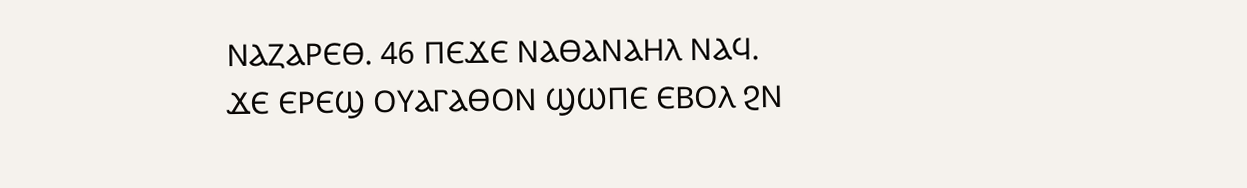ⲚⲀⲌⲀⲢⲈⲐ. 46 ⲠⲈϪⲈ ⲚⲀⲐⲀⲚⲀⲎⲖ ⲚⲀϤ. ϪⲈ ⲈⲢⲈϢ ⲞⲨⲀⲄⲀⲐⲞⲚ ϢⲰⲠⲈ ⲈⲂⲞⲖ ϨⲚ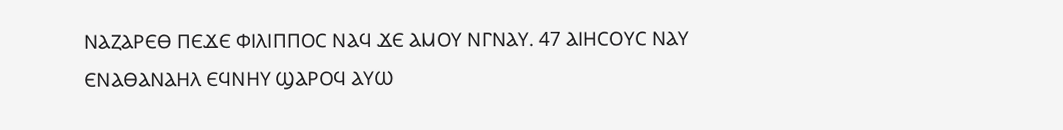ⲚⲀⲌⲀⲢⲈⲐ ⲠⲈϪⲈ ⲪⲒⲖⲒⲠⲠⲞⲤ ⲚⲀϤ ϪⲈ ⲀⲘⲞⲨ ⲚⲄⲚⲀⲨ. 47 ⲀⲒⲎⲤⲞⲨⲤ ⲚⲀⲨ ⲈⲚⲀⲐⲀⲚⲀⲎⲖ ⲈϤⲚⲎⲨ ϢⲀⲢⲞϤ ⲀⲨⲰ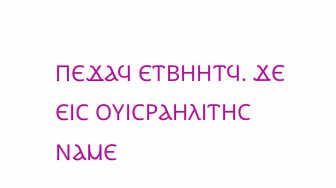ⲠⲈϪⲀϤ ⲈⲦⲂⲎⲎⲦϤ. ϪⲈ ⲈⲒⲤ ⲞⲨⲒⲤⲢⲀⲎⲖⲒⲦⲎⲤ ⲚⲀⲘⲈ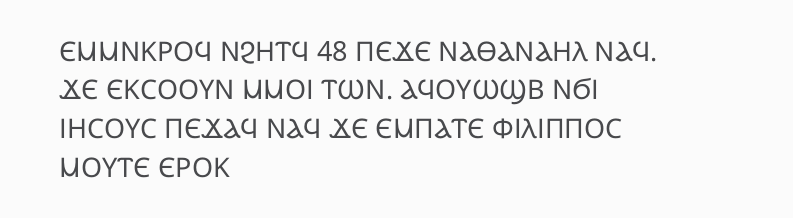ⲈⲘⲘⲚⲔⲢⲞϤ ⲚϨⲎⲦϤ 48 ⲠⲈϪⲈ ⲚⲀⲐⲀⲚⲀⲎⲖ ⲚⲀϤ. ϪⲈ ⲈⲔⲤⲞⲞⲨⲚ ⲘⲘⲞⲒ ⲦⲰⲚ. ⲀϤⲞⲨⲰϢⲂ ⲚϬⲒ ⲒⲎⲤⲞⲨⲤ ⲠⲈϪⲀϤ ⲚⲀϤ ϪⲈ ⲈⲘⲠⲀⲦⲈ ⲪⲒⲖⲒⲠⲠⲞⲤ ⲘⲞⲨⲦⲈ ⲈⲢⲞⲔ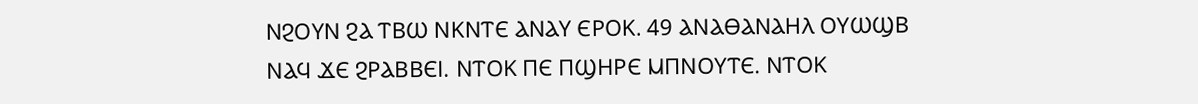ⲚϨⲞⲨⲚ ϨⲀ ⲦⲂⲰ ⲚⲔⲚⲦⲈ ⲀⲚⲀⲨ ⲈⲢⲞⲔ. 49 ⲀⲚⲀⲐⲀⲚⲀⲎⲖ ⲞⲨⲰϢⲂ ⲚⲀϤ ϪⲈ ϨⲢⲀⲂⲂⲈⲒ. ⲚⲦⲞⲔ ⲠⲈ ⲠϢⲎⲢⲈ ⲘⲠⲚⲞⲨⲦⲈ. ⲚⲦⲞⲔ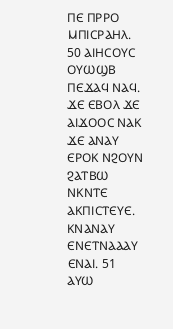ⲠⲈ ⲠⲢⲢⲞ ⲘⲠⲒⲤⲢⲀⲎⲖ. 50 ⲀⲒⲎⲤⲞⲨⲤ ⲞⲨⲰϢⲂ ⲠⲈϪⲀϤ ⲚⲀϤ. ϪⲈ ⲈⲂⲞⲖ ϪⲈ ⲀⲒϪⲞⲞⲤ ⲚⲀⲔ ϪⲈ ⲀⲚⲀⲨ ⲈⲢⲞⲔ ⲚϨⲞⲨⲚ ϨⲀⲦⲂⲰ ⲚⲔⲚⲦⲈ ⲀⲔⲠⲒⲤⲦⲈⲨⲈ. ⲔⲚⲀⲚⲀⲨ ⲈⲚⲈⲦⲚⲀⲀⲀⲨ ⲈⲚⲀⲒ. 51 ⲀⲨⲰ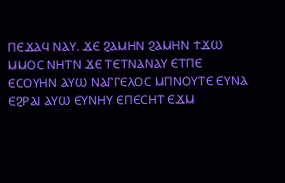ⲠⲈϪⲀϤ ⲚⲀⲨ. ϪⲈ ϨⲀⲘⲎⲚ ϨⲀⲘⲎⲚ ϮϪⲰ ⲘⲘⲞⲤ ⲚⲎⲦⲚ ϪⲈ ⲦⲈⲦⲚⲀⲚⲀⲨ ⲈⲦⲠⲈ ⲈⲤⲞⲨⲎⲚ ⲀⲨⲰ ⲚⲀⲄⲄⲈⲖⲞⲤ ⲘⲠⲚⲞⲨⲦⲈ ⲈⲨⲚⲀ ⲈϨⲢⲀⲒ ⲀⲨⲰ ⲈⲨⲚⲎⲨ ⲈⲠⲈⲤⲎⲦ ⲈϪⲘ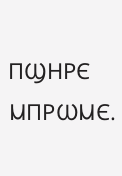ⲠϢⲎⲢⲈ ⲘⲠⲢⲰⲘⲈ.